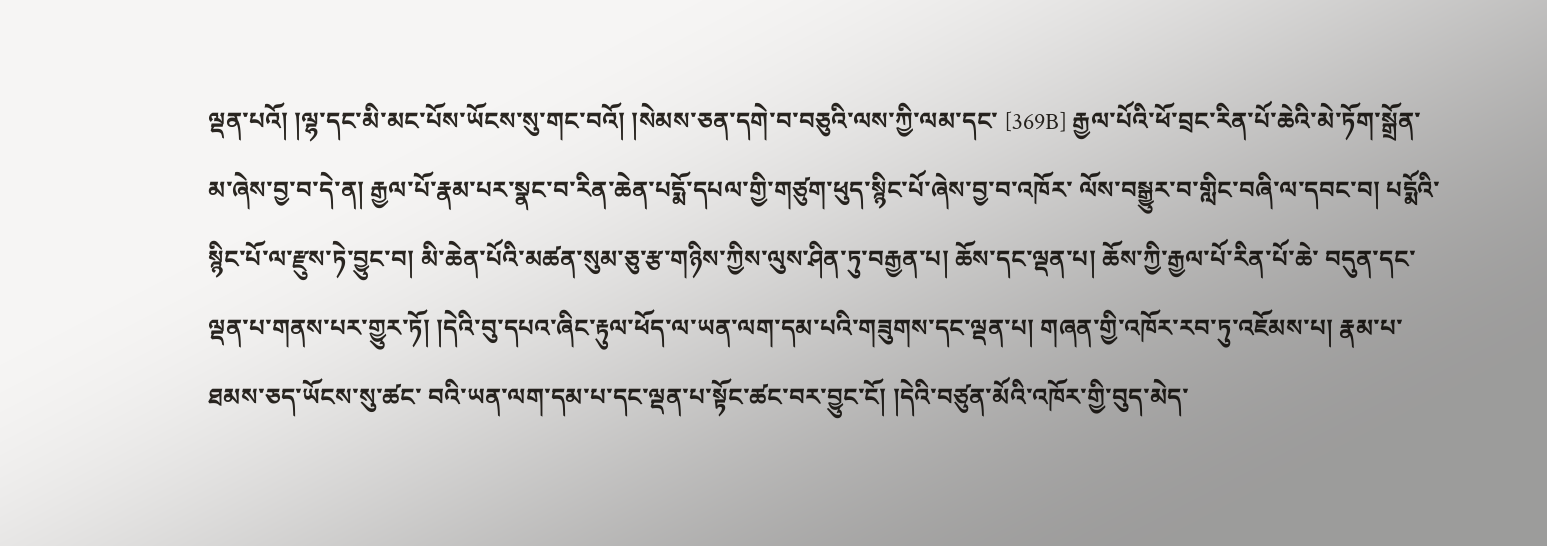ལྡན་པའོ། །ལྷ་དང་མི་མང་པོས་ཡོངས་སུ་གང་བའོ། །སེམས་ཅན་དགེ་བ་བཅུའི་ལས་ཀྱི་ལམ་དང་ [369B] རྒྱལ་པོའི་ཕོ་བྲང་རིན་པོ་ཆེའི་མེ་ཏོག་སྒྲོན་མ་ཞེས་བྱ་བ་དེ་ན། རྒྱལ་པོ་རྣམ་པར་སྣང་བ་རིན་ཆེན་པདྨོ་དཔལ་གྱི་གཙུག་ཕུད་སྙིང་པོ་ཞེས་བྱ་བ་འཁོར་ ལོས་བསྒྱུར་བ་གླིང་བཞི་ལ་དབང་བ། པདྨོའི་སྙིང་པོ་ལ་རྫུས་ཏེ་བྱུང་བ། མི་ཆེན་པོའི་མཚན་སུམ་ཅུ་རྩ་གཉིས་ཀྱིས་ལུས་ཤིན་ཏུ་བརྒྱན་པ། ཆོས་དང་ལྡན་པ། ཆོས་ཀྱི་རྒྱལ་པོ་རིན་པོ་ཆེ་ བདུན་དང་ལྡན་པ་གནས་པར་གྱུར་ཏོ། །དེའི་བུ་དཔའ་ཞིང་རྟུལ་ཕོད་ལ་ཡན་ལག་དམ་པའི་གཟུགས་དང་ལྡན་པ། གཞན་གྱི་འཁོར་རབ་ཏུ་འཇོམས་པ། རྣམ་པ་ཐམས་ཅད་ཡོངས་སུ་ཚང་ བའི་ཡན་ལག་དམ་པ་དང་ལྡན་པ་སྟོང་ཚང་བར་བྱུང་ངོ། །དེའི་བཙུན་མོའི་འཁོར་གྱི་བུད་མེད་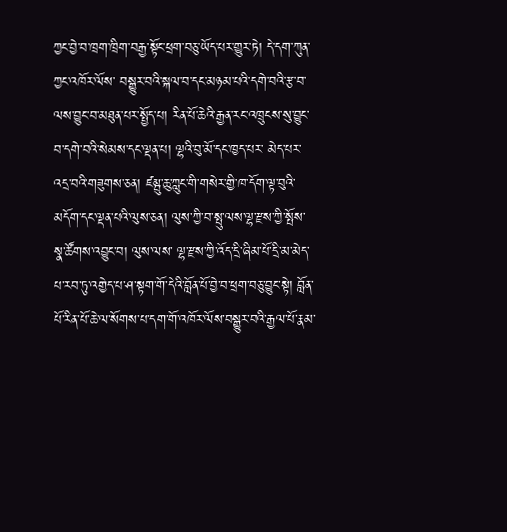ཀྱང་བྱེ་བ་ཁྲག་ཁྲིག་བརྒྱ་སྟོང་ཕྲག་བཅུ་ཡོད་པར་གྱུར་ཏེ། དེ་དག་ཀུན་ཀྱང་འཁོར་ལོས་ བསྒྱུར་བའི་སྐལ་བ་དང་མཉམ་པའི་དགེ་བའི་རྩ་བ་ལས་བྱུང་བ་མཐུན་པར་སྤྱོད་པ། རིན་པོ་ཆེའི་རྒྱན་རང་འཁྲུངས་སུ་བྱུང་བ་དགེ་བའི་སེམས་དང་ལྡན་པ། ལྷའི་བུ་མོ་དང་ཁྱད་པར་ མེད་པར་འདྲ་བའི་གཟུགས་ཅན། ཛམྦུ་ཆུ་ཀླུང་གི་གསེར་གྱི་ཁ་དོག་ལྟ་བུའི་མདོག་དང་ལྡན་པའི་ལུས་ཅན། ལུས་ཀྱི་བ་སྤུ་ལས་ལྷ་རྫས་ཀྱི་སྤོས་སྣ་ཚོགས་འབྱུང་བ། ལུས་ལས་ ལྷ་རྫས་ཀྱི་འོད་དྲི་ཞིམ་པོ་དྲི་མ་མེད་པ་རབ་ཏུ་འགྱེད་པ་ཤ་སྟག་གོ་དེའི་བློན་པོ་བྱེ་བ་ཕྲག་བཅུ་བྱུང་སྟེ། བློན་པོ་རིན་པོ་ཆེ་ལ་སོགས་པ་དག་གོ་འཁོར་ལོས་བསྒྱུར་བའི་རྒྱལ་པོ་རྣམ་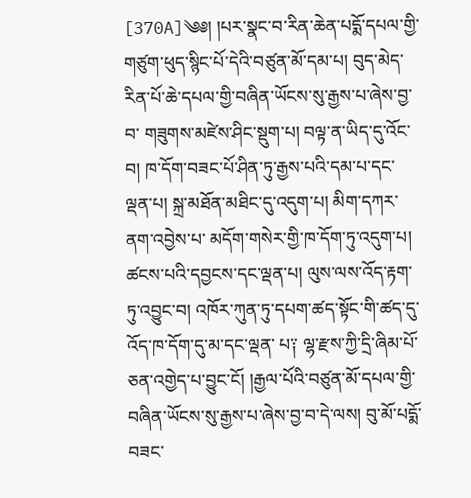[370A]༄༅། །པར་སྣང་བ་རིན་ཆེན་པདྨོ་དཔལ་གྱི་གཙུག་ཕུད་སྙིང་པོ་དེའི་བཙུན་མོ་དམ་པ། བུད་མེད་རིན་པོ་ཆེ་དཔལ་གྱི་བཞིན་ཡོངས་སུ་རྒྱས་པ་ཞེས་བྱ་བ་ གཟུགས་མཛེས་ཤིང་སྡུག་པ། བལྟ་ན་ཡིད་དུ་འོང་བ། ཁ་དོག་བཟང་པོ་ཤིན་ཏུ་རྒྱས་པའི་དམ་པ་དང་ལྡན་པ། སྐྲ་མཐོན་མཐིང་དུ་འདུག་པ། མིག་དཀར་ནག་འབྱེས་པ་ མདོག་གསེར་གྱི་ཁ་དོག་ཏུ་འདུག་པ། ཚངས་པའི་དབྱངས་དང་ལྡན་པ། ལུས་ལས་འོད་རྟག་ཏུ་འབྱུང་བ། འཁོར་ཀུན་ཏུ་དཔག་ཚད་སྟོང་གི་ཚད་དུ་འོད་ཁ་དོག་དུ་མ་དང་ལྡན་ པ༑ ལྷ་རྫས་ཀྱི་དྲི་ཞིམ་པོ་ཅན་འགྱེད་པ་བྱུང་ངོ། །རྒྱལ་པོའི་བཙུན་མོ་དཔལ་གྱི་བཞིན་ཡོངས་སུ་རྒྱས་པ་ཞེས་བྱ་བ་དེ་ལས། བུ་མོ་པདྨོ་བཟང་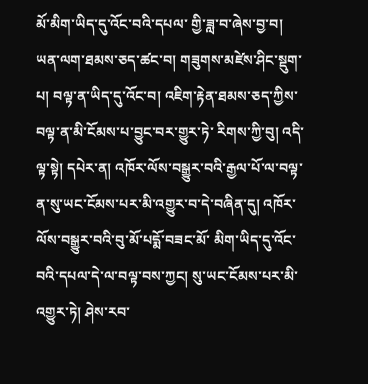མོ་མིག་ཡིད་དུ་འོང་བའི་དཔལ་ གྱི་ཟླ་བ་ཞེས་བྱ་བ། ཡན་ལག་ཐམས་ཅད་ཚང་བ། གཟུགས་མཛེས་ཤིང་སྡུག་པ། བལྟ་ན་ཡིད་དུ་འོང་བ། འཇིག་རྟེན་ཐམས་ཅད་ཀྱིས་བལྟ་ན་མི་ངོམས་པ་བྱུང་བར་གྱུར་ཏེ་ རིགས་ཀྱི་བུ། འདི་ལྟ་སྟེ། དཔེར་ན། འཁོར་ལོས་བསྒྱུར་བའི་རྒྱལ་པོ་ལ་བལྟ་ན་སུ་ཡང་ངོམས་པར་མི་འགྱུར་བ་དེ་བཞིན་དུ། འཁོར་ལོས་བསྒྱུར་བའི་བུ་མོ་པདྨོ་བཟང་མོ་ མིག་ཡིད་དུ་འོང་བའི་དཔལ་དེ་ལ་བལྟ་བས་ཀྱང། སུ་ཡང་ངོམས་པར་མི་འགྱུར་ཏེ། ཤེས་རབ་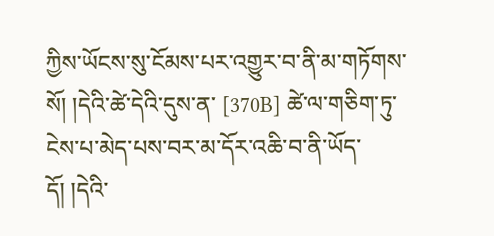ཀྱིས་ཡོངས་སུ་ངོམས་པར་འགྱུར་བ་ནི་མ་གཏོགས་སོ། །དེའི་ཚེ་དེའི་དུས་ན་ [370B] ཚེ་ལ་གཅིག་ཏུ་ངེས་པ་མེད་པས་བར་མ་དོར་འཆི་བ་ནི་ཡོད་དོ། །དེའི་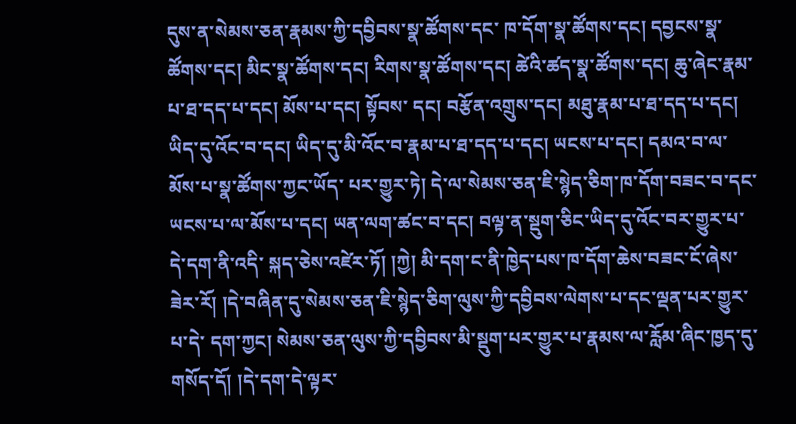དུས་ན་སེམས་ཅན་རྣམས་ཀྱི་དབྱིབས་སྣ་ཚོགས་དང་ ཁ་དོག་སྣ་ཚོགས་དང། དབྱངས་སྣ་ཚོགས་དང། མིང་སྣ་ཚོགས་དང། རིགས་སྣ་ཚོགས་དང། ཚེའི་ཚད་སྣ་ཚོགས་དང། ཆུ་ཞེང་རྣམ་པ་ཐ་དད་པ་དང། མོས་པ་དང། སྟོབས་ དང། བརྩོན་འགྲུས་དང། མཐུ་རྣམ་པ་ཐ་དད་པ་དང། ཡིད་དུ་འོང་བ་དང། ཡིད་དུ་མི་འོང་བ་རྣམ་པ་ཐ་དད་པ་དང། ཡངས་པ་དང། དམའ་བ་ལ་མོས་པ་སྣ་ཚོགས་ཀྱང་ཡོད་ པར་གྱུར་ཏེ། དེ་ལ་སེམས་ཅན་ཇི་སྙེད་ཅིག་ཁ་དོག་བཟང་བ་དང་ཡངས་པ་ལ་མོས་པ་དང། ཡན་ལག་ཚང་བ་དང། བལྟ་ན་སྡུག་ཅིང་ཡིད་དུ་འོང་བར་གྱུར་པ་དེ་དག་ནི་འདི་ སྐད་ཅེས་འཛེར་ཏོ། །ཀྱེ། མི་དག་ང་ནི་ཁྱེད་པས་ཁ་དོག་ཆེས་བཟང་ངོ་ཞེས་ཟེར་རོ། །དེ་བཞིན་དུ་སེམས་ཅན་ཇི་སྙེད་ཅིག་ལུས་ཀྱི་དབྱིབས་ལེགས་པ་དང་ལྡན་པར་གྱུར་པ་དེ་ དག་ཀྱང། སེམས་ཅན་ལུས་ཀྱི་དབྱིབས་མི་སྡུག་པར་གྱུར་པ་རྣམས་ལ་རློམ་ཞིང་ཁྱད་དུ་གསོད་དོ། །དེ་དག་དེ་ལྟར་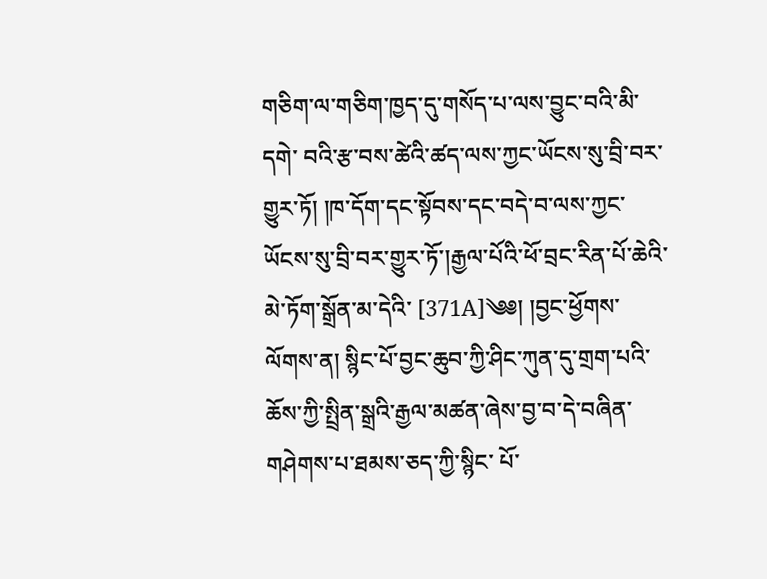གཅིག་ལ་གཅིག་ཁྱད་དུ་གསོད་པ་ལས་བྱུང་བའི་མི་དགེ་ བའི་རྩ་བས་ཚེའི་ཚད་ལས་ཀྱང་ཡོངས་སུ་བྲི་བར་གྱུར་ཏོ། །ཁ་དོག་དང་སྟོབས་དང་བདེ་བ་ལས་ཀྱང་ཡོངས་སུ་བྲི་བར་གྱུར་ཏོ་།རྒྱལ་པོའི་ཕོ་བྲང་རིན་པོ་ཆེའི་མེ་ཏོག་སྒྲོན་མ་དེའི་ [371A]༄༅། །བྱང་ཕྱོགས་ལོགས་ན། སྙིང་པོ་བྱང་ཆུབ་ཀྱི་ཤིང་ཀུན་དུ་གྲག་པའི་ཆོས་ཀྱི་སྤྲིན་སྒྲའི་རྒྱལ་མཚན་ཞེས་བྱ་བ་དེ་བཞིན་གཤེགས་པ་ཐམས་ཅད་ཀྱི་སྙིང་ པོ་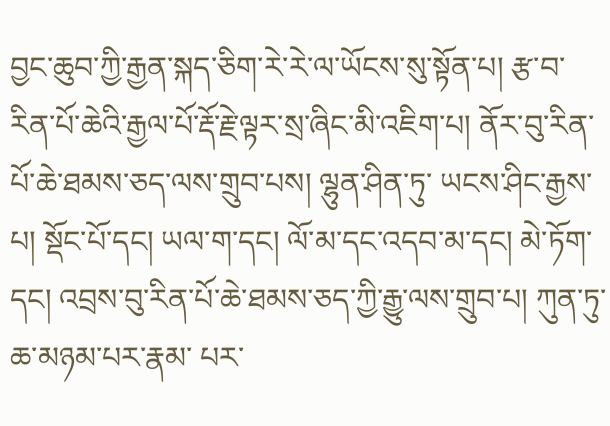བྱང་ཆུབ་ཀྱི་རྒྱན་སྐད་ཅིག་རེ་རེ་ལ་ཡོངས་སུ་སྟོན་པ། རྩ་བ་རིན་པོ་ཆེའི་རྒྱལ་པོ་རྡོ་རྗེ་ལྟར་སྲ་ཞིང་མི་འཇིག་པ། ནོར་བུ་རིན་པོ་ཆེ་ཐམས་ཅད་ལས་གྲུབ་པས། ལྷུན་ཤིན་ཏུ་ ཡངས་ཤིང་རྒྱས་པ། སྡོང་པོ་དང། ཡལ་ག་དང། ལོ་མ་དང་འདབ་མ་དང། མེ་ཏོག་དང། འབྲས་བུ་རིན་པོ་ཆེ་ཐམས་ཅད་ཀྱི་རྒྱུ་ལས་གྲུབ་པ། ཀུན་ཏུ་ཆ་མཉམ་པར་རྣམ་ པར་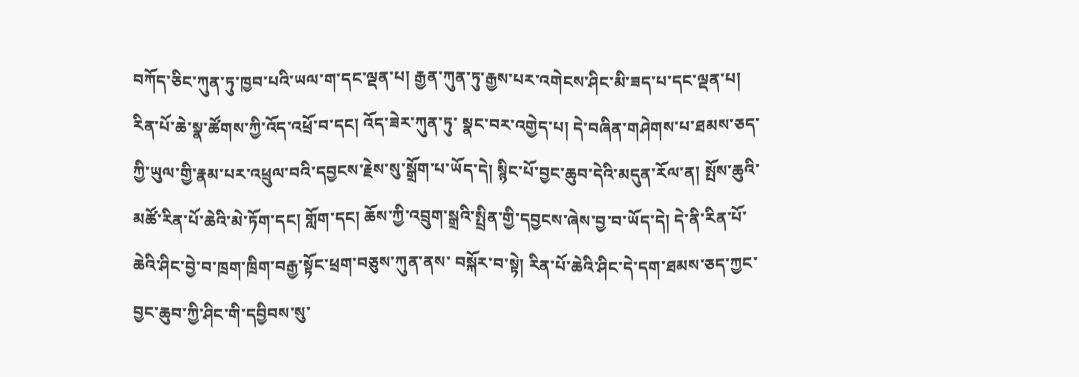བཀོད་ཅིང་ཀུན་ཏུ་ཁྱབ་པའི་ཡལ་ག་དང་ལྡན་པ། རྒྱན་ཀུན་ཏུ་རྒྱས་པར་འགེངས་ཤིང་མི་ཟད་པ་དང་ལྡན་པ། རིན་པོ་ཆེ་སྣ་ཚོགས་ཀྱི་འོད་འཕྲོ་བ་དང། འོད་ཟེར་ཀུན་ཏུ་ སྣང་བར་འགྱེད་པ། དེ་བཞིན་གཤེགས་པ་ཐམས་ཅད་ཀྱི་ཡུལ་གྱི་རྣམ་པར་འཕྲུལ་བའི་དབྱངས་རྗེས་སུ་སྒྲོག་པ་ཡོད་དེ། སྙིང་པོ་བྱང་ཆུབ་དེའི་མདུན་རོལ་ན། སྤོས་ཆུའི་ མཚོ་རིན་པོ་ཆེའི་མེ་ཏོག་དང། གློག་དང། ཆོས་ཀྱི་འབྲུག་སྒྲའི་སྤྲིན་གྱི་དབྱངས་ཞེས་བྱ་བ་ཡོད་དེ། དེ་ནི་རིན་པོ་ཆེའི་ཤིང་བྱེ་བ་ཁྲག་ཁྲིག་བརྒྱ་སྟོང་ཕྲག་བཅུས་ཀུན་ནས་ བསྐོར་བ་སྟེ། རིན་པོ་ཆེའི་ཤིང་དེ་དག་ཐམས་ཅད་ཀྱང་བྱང་ཆུབ་ཀྱི་ཤིང་གི་དབྱིབས་སུ་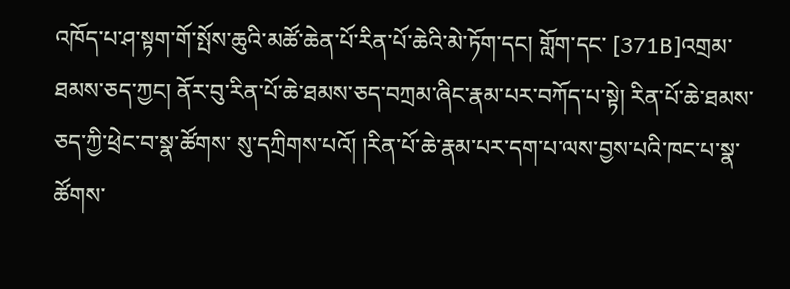འཁོད་པ་ཤ་སྟག་གོ་སྤོས་ཆུའི་མཚོ་ཆེན་པོ་རིན་པོ་ཆེའི་མེ་ཏོག་དང། གློག་དང་ [371B]འགྲམ་ཐམས་ཅད་ཀྱང། ནོར་བུ་རིན་པོ་ཆེ་ཐམས་ཅད་བཀྲམ་ཞིང་རྣམ་པར་བཀོད་པ་སྟེ། རིན་པོ་ཆེ་ཐམས་ཅད་ཀྱི་ཕྲེང་བ་སྣ་ཚོགས་ སུ་དཀྲིགས་པའོ། །རིན་པོ་ཆེ་རྣམ་པར་དག་པ་ལས་བྱས་པའི་ཁང་པ་སྣ་ཚོགས་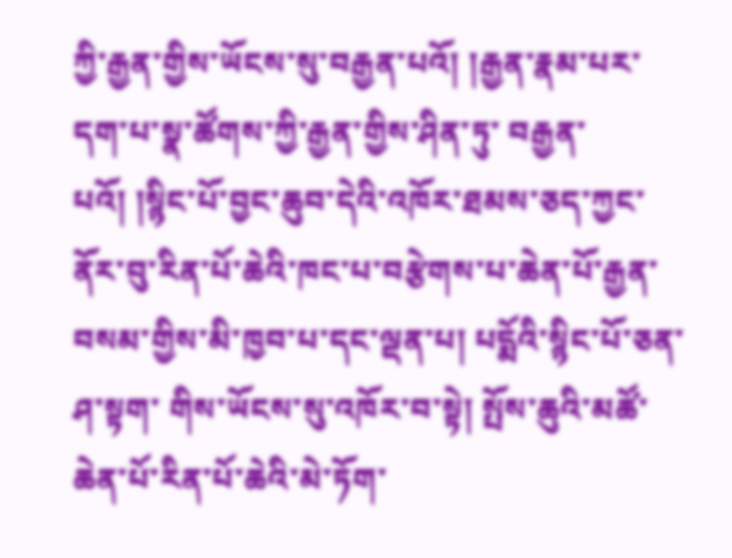ཀྱི་རྒྱན་གྱིས་ཡོངས་སུ་བརྒྱན་པའོ། །རྒྱན་རྣམ་པར་དག་པ་སྣ་ཚོགས་ཀྱི་རྒྱན་གྱིས་ཤིན་ཏུ་ བརྒྱན་པའོ། །སྙིང་པོ་བྱང་ཆུབ་དེའི་འཁོར་ཐམས་ཅད་ཀྱང་ནོར་བུ་རིན་པོ་ཆེའི་ཁང་པ་བརྩེགས་པ་ཆེན་པོ་རྒྱན་བསམ་གྱིས་མི་ཁྱབ་པ་དང་ལྡན་པ། པདྨོའི་སྙིང་པོ་ཅན་ཤ་སྟག་ གིས་ཡོངས་སུ་འཁོར་བ་སྟེ། སྤོས་ཆུའི་མཚོ་ཆེན་པོ་རིན་པོ་ཆེའི་མེ་ཏོག་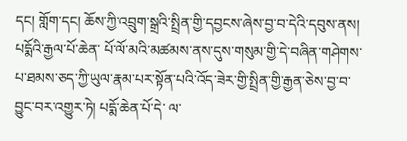དང། གློག་དང། ཆོས་ཀྱི་འབྲུག་སྒྲའི་སྤྲིན་གྱི་དབྱངས་ཞེས་བྱ་བ་དེའི་དབུས་ནས། པདྨོའི་རྒྱལ་པོ་ཆེན་ པོ་ལོ་མའི་མཚམས་ནས་དུས་གསུམ་གྱི་དེ་བཞིན་གཤེགས་པ་ཐམས་ཅད་ཀྱི་ཡུལ་རྣམ་པར་སྟོན་པའི་འོད་ཟེར་གྱི་སྤྲིན་གྱི་རྒྱན་ཅེས་བྱ་བ་བྱུང་བར་འགྱུར་ཏེ། པདྨོ་ཆེན་པོ་དེ་ ལ་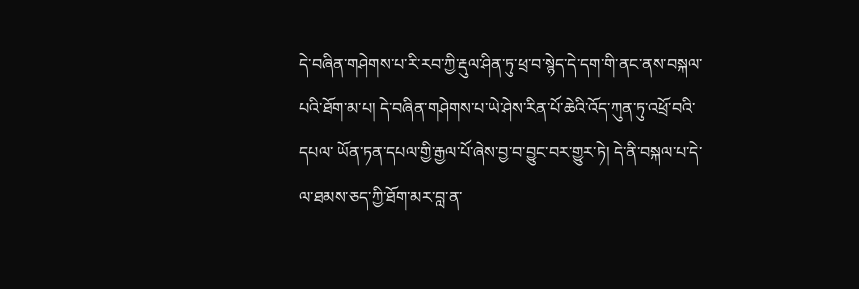དེ་བཞིན་གཤེགས་པ་རི་རབ་ཀྱི་རྡུལ་ཤིན་ཏུ་ཕྲ་བ་སྙེད་དེ་དག་གི་ནང་ནས་བསྐལ་པའི་ཐོག་མ་པ། དེ་བཞིན་གཤེགས་པ་ཡེ་ཤེས་རིན་པོ་ཆེའི་འོད་ཀུན་ཏུ་འཕྲོ་བའི་དཔལ་ ཡོན་ཏན་དཔལ་གྱི་རྒྱལ་པོ་ཞེས་བྱ་བ་བྱུང་བར་གྱུར་ཏེ། དེ་ནི་བསྐལ་པ་དེ་ལ་ཐམས་ཅད་ཀྱི་ཐོག་མར་བླ་ན་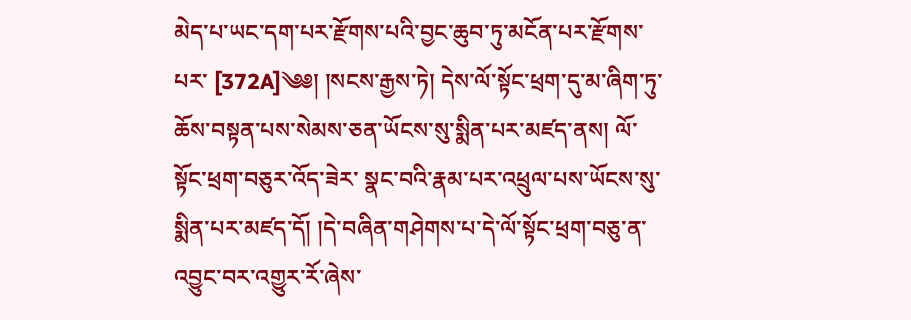མེད་པ་ཡང་དག་པར་རྫོགས་པའི་བྱང་ཆུབ་ཏུ་མངོན་པར་རྫོགས་པར་ [372A]༄༅། །སངས་རྒྱས་ཏེ། དེས་ལོ་སྟོང་ཕྲག་དུ་མ་ཞིག་ཏུ་ཆོས་བསྟན་པས་སེམས་ཅན་ཡོངས་སུ་སྨིན་པར་མཛད་ནས། ལོ་སྟོང་ཕྲག་བཅུར་འོད་ཟེར་ སྣང་བའི་རྣམ་པར་འཕྲུལ་པས་ཡོངས་སུ་སྨིན་པར་མཛད་དོ། །དེ་བཞིན་གཤེགས་པ་དེ་ལོ་སྟོང་ཕྲག་བཅུ་ན་འབྱུང་བར་འགྱུར་རོ་ཞེས་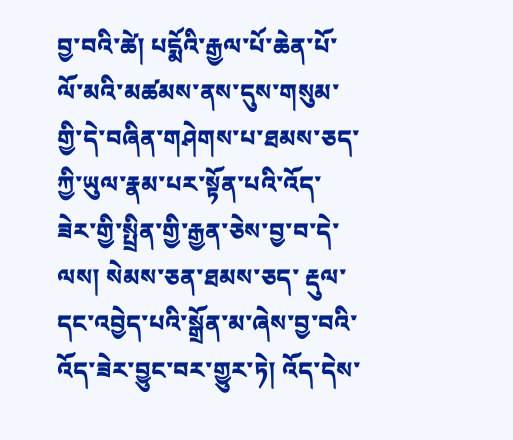བྱ་བའི་ཚེ། པདྨོའི་རྒྱལ་པོ་ཆེན་པོ་ ལོ་མའི་མཚམས་ནས་དུས་གསུམ་གྱི་དེ་བཞིན་གཤེགས་པ་ཐམས་ཅད་ཀྱི་ཡུལ་རྣམ་པར་སྟོན་པའི་འོད་ཟེར་གྱི་སྤྲིན་གྱི་རྒྱན་ཅེས་བྱ་བ་དེ་ལས། སེམས་ཅན་ཐམས་ཅད་ རྡུལ་དང་འབྱེད་པའི་སྒྲོན་མ་ཞེས་བྱ་བའི་འོད་ཟེར་བྱུང་བར་གྱུར་ཏེ། འོད་དེས་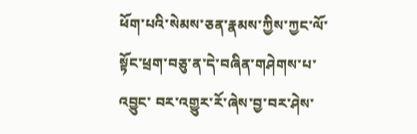ཕོག་པའི་སེམས་ཅན་རྣམས་ཀྱིས་ཀྱང་ལོ་སྟོང་ཕྲག་བཅུ་ན་དེ་བཞིན་གཤེགས་པ་འབྱུང་ བར་འགྱུར་རོ་ཞེས་བྱ་བར་ཤེས་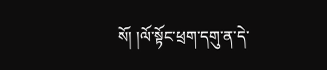སོ། །ལོ་སྟོང་ཕྲག་དགུ་ན་དེ་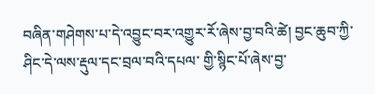བཞིན་གཤེགས་པ་དེ་འབྱུང་བར་འགྱུར་རོ་ཞེས་བྱ་བའི་ཚེ། བྱང་ཆུབ་ཀྱི་ཤིང་དེ་ལས་རྡུལ་དང་བྲལ་བའི་དཔལ་ གྱི་སྙིང་པོ་ཞེས་བྱ་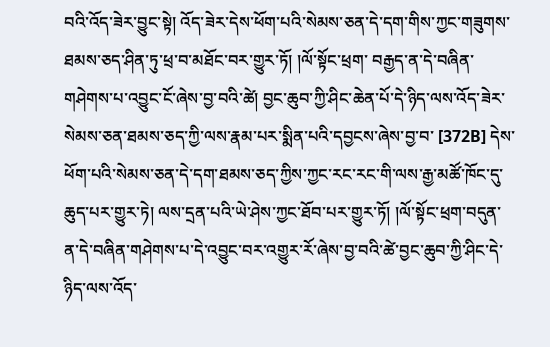བའི་འོད་ཟེར་བྱུང་སྟེ། འོད་ཟེར་དེས་ཕོག་པའི་སེམས་ཅན་དེ་དག་གིས་ཀྱང་གཟུགས་ཐམས་ཅད་ཤིན་ཏུ་ཕྲ་བ་མཐོང་བར་གྱུར་ཏོ། །ལོ་སྟོང་ཕྲག་ བརྒྱད་ན་དེ་བཞིན་གཤེགས་པ་འབྱུང་ངོ་ཞེས་བྱ་བའི་ཚེ། བྱང་ཆུབ་ཀྱི་ཤིང་ཆེན་པོ་དེ་ཉིད་ལས་འོད་ཟེར་སེམས་ཅན་ཐམས་ཅད་ཀྱི་ལས་རྣམ་པར་སྨིན་པའི་དབྱངས་ཞེས་བྱ་བ་ [372B] དེས་ཕོག་པའི་སེམས་ཅན་དེ་དག་ཐམས་ཅད་ཀྱིས་ཀྱང་རང་རང་གི་ལས་རྒྱ་མཚོ་ཁོང་དུ་ཆུད་པར་གྱུར་ཏེ། ལས་དྲན་པའི་ཡེ་ཤེས་ཀྱང་ཐོབ་པར་གྱུར་ཏོ། །ལོ་སྟོང་ཕྲག་བདུན་ ན་དེ་བཞིན་གཤེགས་པ་དེ་འབྱུང་བར་འགྱུར་རོ་ཞེས་བྱ་བའི་ཚེ་བྱང་ཆུབ་ཀྱི་ཤིང་དེ་ཉིད་ལས་འོད་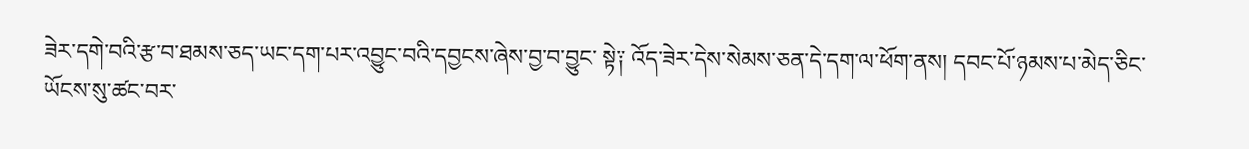ཟེར་དགེ་བའི་རྩ་བ་ཐམས་ཅད་ཡང་དག་པར་འབྱུང་བའི་དབྱངས་ཞེས་བྱ་བ་བྱུང་ སྟེ༑ འོད་ཟེར་དེས་སེམས་ཅན་དེ་དག་ལ་ཕོག་ནས། དབང་པོ་ཉམས་པ་མེད་ཅིང་ཡོངས་སུ་ཚང་བར་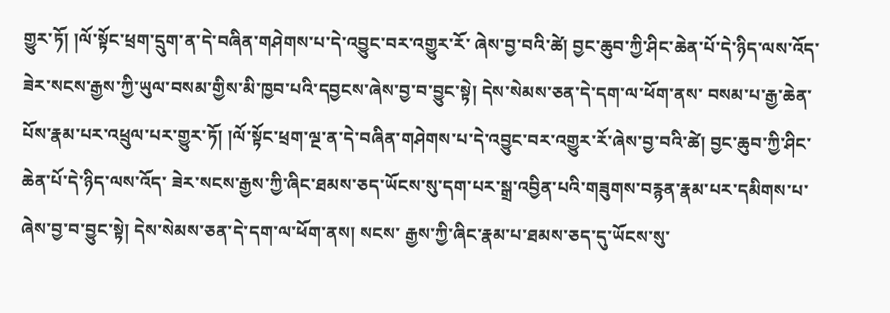གྱུར་ཏོ། །ལོ་སྟོང་ཕྲག་དྲུག་ན་དེ་བཞིན་གཤེགས་པ་དེ་འབྱུང་བར་འགྱུར་རོ་ ཞེས་བྱ་བའི་ཚེ། བྱང་ཆུབ་ཀྱི་ཤིང་ཆེན་པོ་དེ་ཉིད་ལས་འོད་ཟེར་སངས་རྒྱས་ཀྱི་ཡུལ་བསམ་གྱིས་མི་ཁྱབ་པའི་དབྱངས་ཞེས་བྱ་བ་བྱུང་སྟེ། དེས་སེམས་ཅན་དེ་དག་ལ་ཕོག་ནས་ བསམ་པ་རྒྱ་ཆེན་པོས་རྣམ་པར་འཕྲུལ་པར་གྱུར་ཏོ། །ལོ་སྟོང་ཕྲག་ལྔ་ན་དེ་བཞིན་གཤེགས་པ་དེ་འབྱུང་བར་འགྱུར་རོ་ཞེས་བྱ་བའི་ཚེ། བྱང་ཆུབ་ཀྱི་ཤིང་ཆེན་པོ་དེ་ཉིད་ལས་འོད་ ཟེར་སངས་རྒྱས་ཀྱི་ཞིང་ཐམས་ཅད་ཡོངས་སུ་དག་པར་སྒྲ་འབྱིན་པའི་གཟུགས་བརྙན་རྣམ་པར་དམིགས་པ་ཞེས་བྱ་བ་བྱུང་སྟེ། དེས་སེམས་ཅན་དེ་དག་ལ་ཕོག་ནས། སངས་ རྒྱས་ཀྱི་ཞིང་རྣམ་པ་ཐམས་ཅད་དུ་ཡོངས་སུ་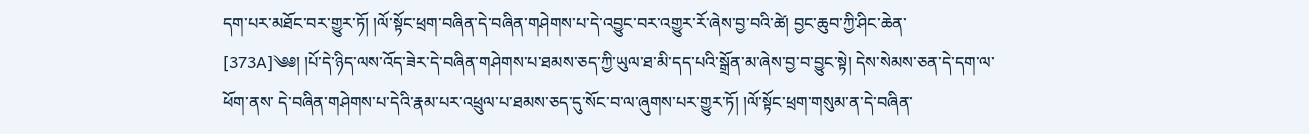དག་པར་མཐོང་བར་གྱུར་ཏོ། །ལོ་སྟོང་ཕྲག་བཞིན་དེ་བཞིན་གཤེགས་པ་དེ་འབྱུང་བར་འགྱུར་རོ་ཞེས་བྱ་བའི་ཚེ། བྱང་ཆུབ་ཀྱི་ཤིང་ཆེན་ [373A]༄༅། །པོ་དེ་ཉིད་ལས་འོད་ཟེར་དེ་བཞིན་གཤེགས་པ་ཐམས་ཅད་ཀྱི་ཡུལ་ཐ་མི་དད་པའི་སྒྲོན་མ་ཞེས་བྱ་བ་བྱུང་སྟེ། དེས་སེམས་ཅན་དེ་དག་ལ་ཕོག་ནས་ དེ་བཞིན་གཤེགས་པ་དེའི་རྣམ་པར་འཕྲུལ་པ་ཐམས་ཅད་དུ་སོང་བ་ལ་ཞུགས་པར་གྱུར་ཏོ། །ལོ་སྟོང་ཕྲག་གསུམ་ན་དེ་བཞིན་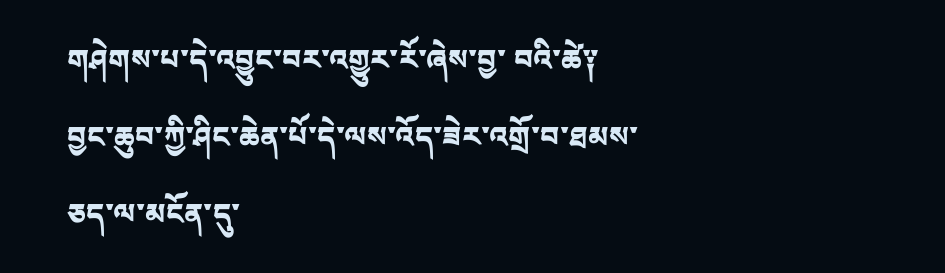གཤེགས་པ་དེ་འབྱུང་བར་འགྱུར་རོ་ཞེས་བྱ་ བའི་ཚེ༑ བྱང་ཆུབ་ཀྱི་ཤིང་ཆེན་པོ་དེ་ལས་འོད་ཟེར་འགྲོ་བ་ཐམས་ཅད་ལ་མངོན་དུ་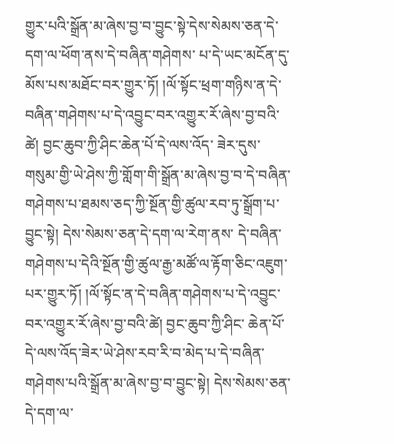གྱུར་པའི་སྒྲོན་མ་ཞེས་བྱ་བ་བྱུང་སྟེ་དེས་སེམས་ཅན་དེ་དག་ལ་ཕོག་ནས་དེ་བཞིན་གཤེགས་ པ་དེ་ཡང་མངོན་དུ་མོས་པས་མཐོང་བར་གྱུར་ཏོ། །ལོ་སྟོང་ཕྲག་གཉིས་ན་དེ་བཞིན་གཤེགས་པ་དེ་འབྱུང་བར་འགྱུར་རོ་ཞེས་བྱ་བའི་ཚེ། བྱང་ཆུབ་ཀྱི་ཤིང་ཆེན་པོ་དེ་ལས་འོད་ ཟེར་དུས་གསུམ་གྱི་ཡེ་ཤེས་ཀྱི་གློག་གི་སྒྲོན་མ་ཞེས་བྱ་བ་དེ་བཞིན་གཤེགས་པ་ཐམས་ཅད་ཀྱི་སྔོན་གྱི་ཚུལ་རབ་ཏུ་སྒྲོག་པ་བྱུང་སྟེ། དེས་སེམས་ཅན་དེ་དག་ལ་རེག་ནས་ དེ་བཞིན་གཤེགས་པ་དེའི་སྔོན་གྱི་ཚུལ་རྒྱ་མཚོ་ལ་རྟོག་ཅིང་འཇུག་པར་གྱུར་ཏོ། །ལོ་སྟོང་ན་དེ་བཞིན་གཤེགས་པ་དེ་འབྱུང་བར་འགྱུར་རོ་ཞེས་བྱ་བའི་ཚེ། བྱང་ཆུབ་ཀྱི་ཤིང་ ཆེན་པོ་དེ་ལས་འོད་ཟེར་ཡེ་ཤེས་རབ་རི་བ་མེད་པ་དེ་བཞིན་གཤེགས་པའི་སྒྲོན་མ་ཞེས་བྱ་བ་བྱུང་སྟེ། དེས་སེམས་ཅན་དེ་དག་ལ་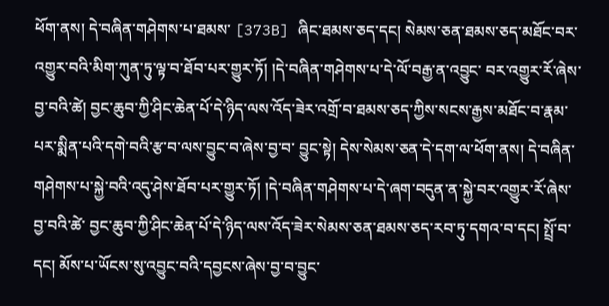ཕོག་ནས། དེ་བཞིན་གཤེགས་པ་ཐམས་ [373B] ཞིང་ཐམས་ཅད་དང། སེམས་ཅན་ཐམས་ཅད་མཐོང་བར་འགྱུར་བའི་མིག་ཀུན་ཏུ་ལྟ་བ་ཐོབ་པར་གྱུར་ཏོ། །དེ་བཞིན་གཤེགས་པ་དེ་ལོ་བརྒྱ་ན་འབྱུང་ བར་འགྱུར་རོ་ཞེས་བྱ་བའི་ཚེ། བྱང་ཆུབ་ཀྱི་ཤིང་ཆེན་པོ་དེ་ཉིད་ལས་འོད་ཟེར་འགྲོ་བ་ཐམས་ཅད་ཀྱིས་སངས་རྒྱས་མཐོང་བ་རྣམ་པར་སྨིན་པའི་དགེ་བའི་རྩ་བ་ལས་བྱུང་བ་ཞེས་བྱ་བ་ བྱུང་སྟེ། དེས་སེམས་ཅན་དེ་དག་ལ་ཕོག་ནས། དེ་བཞིན་གཤེགས་པ་སྐྱེ་བའི་འདུ་ཤེས་ཐོབ་པར་གྱུར་ཏོ། །དེ་བཞིན་གཤེགས་པ་དེ་ཞག་བདུན་ན་སྐྱེ་བར་འགྱུར་རོ་ཞེས་བྱ་བའི་ཚེ་ བྱང་ཆུབ་ཀྱི་ཤིང་ཆེན་པོ་དེ་ཉིད་ལས་འོད་ཟེར་སེམས་ཅན་ཐམས་ཅད་རབ་ཏུ་དགའ་བ་དང། སྤྲོ་བ་དང། མོས་པ་ཡོངས་སུ་འབྱུང་བའི་དབྱངས་ཞེས་བྱ་བ་བྱུང་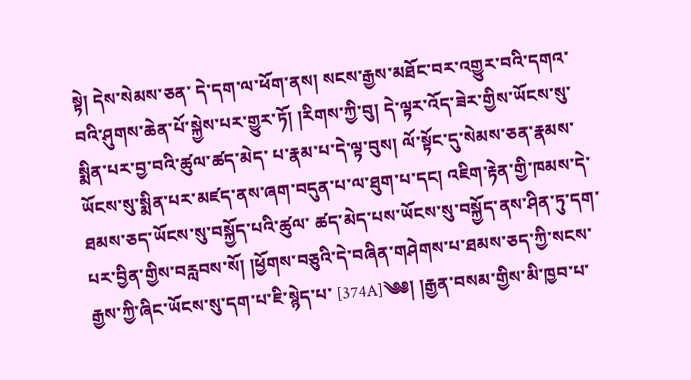སྟེ། དེས་སེམས་ཅན་ དེ་དག་ལ་ཕོག་ནས། སངས་རྒྱས་མཐོང་བར་འགྱུར་བའི་དགའ་བའི་ཤུགས་ཆེན་པོ་སྐྱེས་པར་གྱུར་ཏོ། །རིགས་ཀྱི་བུ། དེ་ལྟར་འོད་ཟེར་གྱིས་ཡོངས་སུ་སྨིན་པར་བྱ་བའི་ཚུལ་ཚད་མེད་ པ་རྣམ་པ་དེ་ལྟ་བུས། ལོ་སྟོང་དུ་སེམས་ཅན་རྣམས་ཡོངས་སུ་སྨིན་པར་མཛད་ནས་ཞག་བདུན་པ་ལ་ཐུག་པ་དང། འཇིག་རྟེན་གྱི་ཁམས་དེ་ཐམས་ཅད་ཡོངས་སུ་བསྐྱོད་པའི་ཚུལ་ ཚད་མེད་པས་ཡོངས་སུ་བསྐྱོད་ནས་ཤིན་ཏུ་དག་པར་བྱིན་གྱིས་བརླབས་སོ། །ཕྱོགས་བཅུའི་དེ་བཞིན་གཤེགས་པ་ཐམས་ཅད་ཀྱི་སངས་རྒྱས་ཀྱི་ཞིང་ཡོངས་སུ་དག་པ་ཇི་སྙེད་པ་ [374A]༄༅། །རྒྱན་བསམ་གྱིས་མི་ཁྱབ་པ་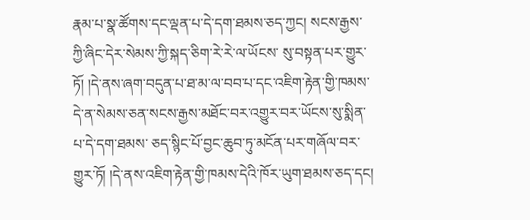རྣམ་པ་སྣ་ཚོགས་དང་ལྡན་པ་དེ་དག་ཐམས་ཅད་ཀྱང། སངས་རྒྱས་ཀྱི་ཞིང་དེར་སེམས་ཀྱི་སྐད་ཅིག་རེ་རེ་ལ་ཡོངས་ སུ་བསྟན་པར་གྱུར་ཏོ། །དེ་ནས་ཞག་བདུན་པ་ཐ་མ་ལ་བབ་པ་དང་འཇིག་རྟེན་གྱི་ཁམས་དེ་ན་སེམས་ཅན་སངས་རྒྱས་མཐོང་བར་འགྱུར་བར་ཡོངས་སུ་སྨིན་པ་དེ་དག་ཐམས་ ཅད་སྙིང་པོ་བྱང་ཆུབ་ཏུ་མངོན་པར་གཞོལ་བར་གྱུར་ཏོ། །དེ་ནས་འཇིག་རྟེན་གྱི་ཁམས་དེའི་ཁོར་ཡུག་ཐམས་ཅད་དང།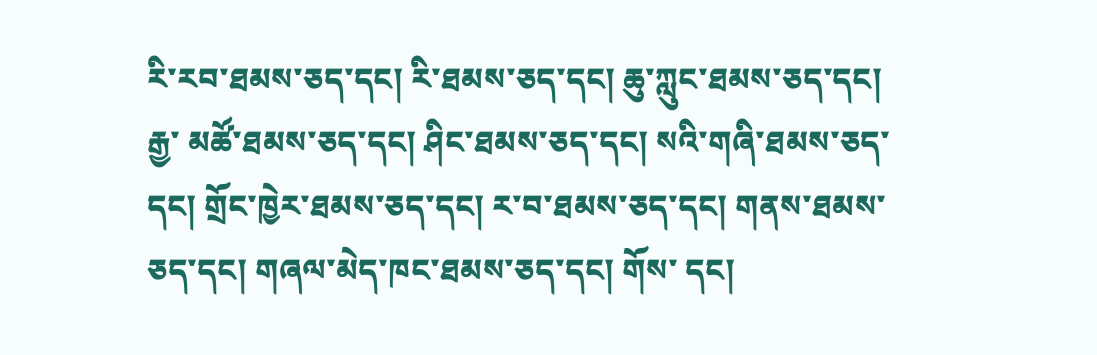རི་རབ་ཐམས་ཅད་དང། རི་ཐམས་ཅད་དང། ཆུ་ཀླུང་ཐམས་ཅད་དང། རྒྱ་ མཚོ་ཐམས་ཅད་དང། ཤིང་ཐམས་ཅད་དང། སའི་གཞི་ཐམས་ཅད་དང། གྲོང་ཁྱེར་ཐམས་ཅད་དང། ར་བ་ཐམས་ཅད་དང། གནས་ཐམས་ཅད་དང། གཞལ་མེད་ཁང་ཐམས་ཅད་དང། གོས་ དང།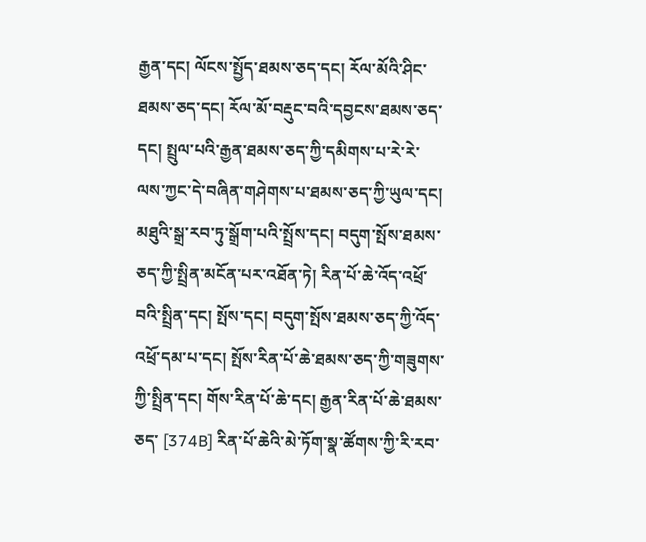རྒྱན་དང། ལོངས་སྤྱོད་ཐམས་ཅད་དང། རོལ་མོའི་ཤིང་ཐམས་ཅད་དང། རོལ་མོ་བརྡུང་བའི་དབྱངས་ཐམས་ཅད་དང། སྤྲུལ་པའི་རྒྱན་ཐམས་ཅད་ཀྱི་དམིགས་པ་རེ་རེ་ ལས་ཀྱང་དེ་བཞིན་གཤེགས་པ་ཐམས་ཅད་ཀྱི་ཡུལ་དང། མཐུའི་སྒྲ་རབ་ཏུ་སྒྲོག་པའི་སྤྲོས་དང། བདུག་སྤོས་ཐམས་ཅད་ཀྱི་སྤྲིན་མངོན་པར་འཐོན་ཏེ། རིན་པོ་ཆེ་འོད་འཕྲོ་ བའི་སྤྲིན་དང། སྤོས་དང། བདུག་སྤོས་ཐམས་ཅད་ཀྱི་འོད་འཕྲོ་དམ་པ་དང། སྤོས་རིན་པོ་ཆེ་ཐམས་ཅད་ཀྱི་གཟུགས་ཀྱི་སྤྲིན་དང། གོས་རིན་པོ་ཆེ་དང། རྒྱན་རིན་པོ་ཆེ་ཐམས་ཅད་ [374B] རིན་པོ་ཆེའི་མེ་ཏོག་སྣ་ཚོགས་ཀྱི་རི་རབ་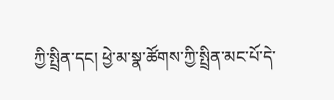ཀྱི་སྤྲིན་དང། ཕྱེ་མ་སྣ་ཚོགས་ཀྱི་སྤྲིན་མང་པོ་དེ་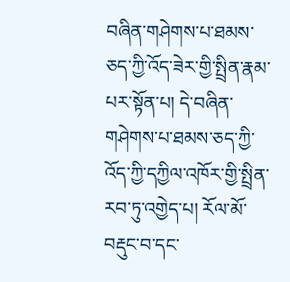བཞིན་གཤེགས་པ་ཐམས་ཅད་ཀྱི་འོད་ཟེར་གྱི་སྤྲིན་རྣམ་པར་སྟོན་པ། དེ་བཞིན་ གཤེགས་པ་ཐམས་ཅད་ཀྱི་འོད་ཀྱི་དཀྱིལ་འཁོར་གྱི་སྤྲིན་རབ་ཏུ་འགྱེད་པ། རོལ་མོ་བརྡུང་བ་དང་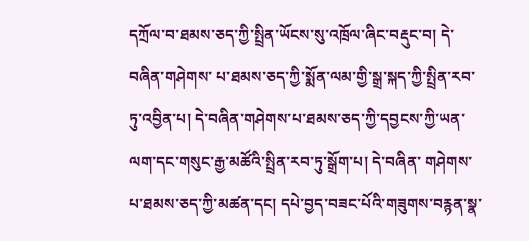དཀྲོལ་བ་ཐམས་ཅད་ཀྱི་སྤྲིན་ཡོངས་སུ་འཁྲོལ་ཞིང་བརྡུང་བ། དེ་བཞིན་གཤེགས་ པ་ཐམས་ཅད་ཀྱི་སྨོན་ལམ་གྱི་སྒྲ་སྐད་ཀྱི་སྤྲིན་རབ་ཏུ་འབྱིན་པ། དེ་བཞིན་གཤེགས་པ་ཐམས་ཅད་ཀྱི་དབྱངས་ཀྱི་ཡན་ལག་དང་གསུང་རྒྱ་མཚོའི་སྤྲིན་རབ་ཏུ་སྒྲོག་པ། དེ་བཞིན་ གཤེགས་པ་ཐམས་ཅད་ཀྱི་མཚན་དང། དཔེ་བྱད་བཟང་པོའི་གཟུགས་བརྙན་སྣ་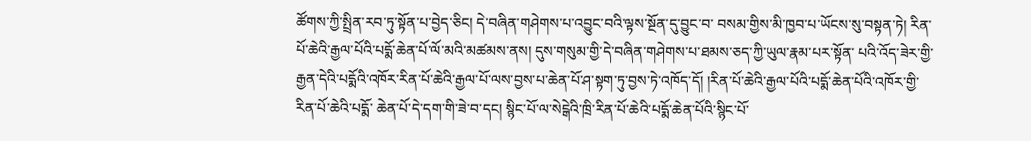ཚོགས་ཀྱི་སྤྲིན་རབ་ཏུ་སྟོན་པ་བྱེད་ཅིང། དེ་བཞིན་གཤེགས་པ་འབྱུང་བའི་ལྟས་སྔོན་དུ་བྱུང་བ་ བསམ་གྱིས་མི་ཁྱབ་པ་ཡོངས་སུ་བསྟན་ཏེ། རིན་པོ་ཆེའི་རྒྱལ་པོའི་པདྨོ་ཆེན་པོ་ལོ་མའི་མཚམས་ནས། དུས་གསུམ་གྱི་དེ་བཞིན་གཤེགས་པ་ཐམས་ཅད་ཀྱི་ཡུལ་རྣམ་པར་སྟོན་ པའི་འོད་ཟེར་གྱི་རྒྱན་དེའི་པདྨོའི་འཁོར་རིན་པོ་ཆེའི་རྒྱལ་པོ་ལས་བྱས་པ་ཆེན་པོ་ཤ་སྟག་ཏུ་བྱས་ཏེ་འཁོད་དོ། །རིན་པོ་ཆེའི་རྒྱལ་པོའི་པདྨོ་ཆེན་པོའི་འཁོར་གྱི་རིན་པོ་ཆེའི་པདྨོ་ ཆེན་པོ་དེ་དག་གི་ཟེ་བ་དང། སྙིང་པོ་ལ་སེངྒེའི་ཁྲི་རིན་པོ་ཆེའི་པདྨོ་ཆེན་པོའི་སྙིང་པོ་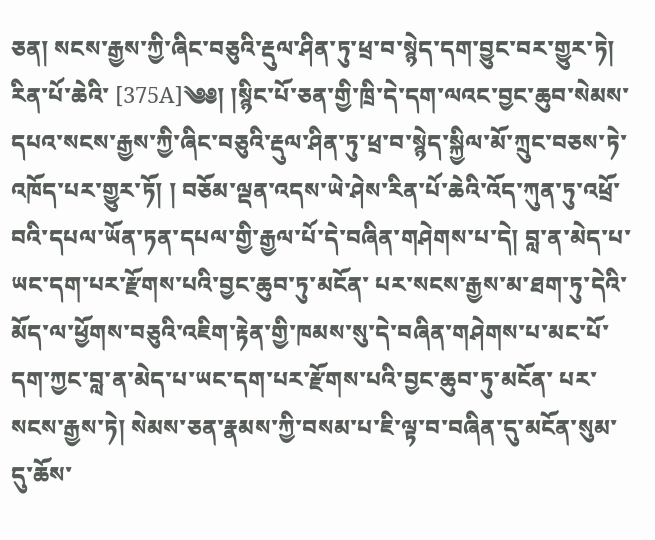ཅན། སངས་རྒྱས་ཀྱི་ཞིང་བཅུའི་རྡུལ་ཤིན་ཏུ་ཕྲ་བ་སྙེད་དག་བྱུང་བར་གྱུར་ཏེ། རིན་པོ་ཆེའི་ [375A]༄༅། །སྙིང་པོ་ཅན་གྱི་ཁྲི་དེ་དག་ལའང་བྱང་ཆུབ་སེམས་དཔའ་སངས་རྒྱས་ཀྱི་ཞིང་བཅུའི་རྡུལ་ཤིན་ཏུ་ཕྲ་བ་སྙེད་སྐྱིལ་མོ་ཀྲུང་བཅས་ཏེ་འཁོད་པར་གྱུར་ཏོ། ། བཅོམ་ལྡན་འདས་ཡེ་ཤེས་རིན་པོ་ཆེའི་འོད་ཀུན་ཏུ་འཕྲོ་བའི་དཔལ་ཡོན་ཏན་དཔལ་གྱི་རྒྱལ་པོ་དེ་བཞིན་གཤེགས་པ་དེ། བླ་ན་མེད་པ་ཡང་དག་པར་རྫོགས་པའི་བྱང་ཆུབ་ཏུ་མངོན་ པར་སངས་རྒྱས་མ་ཐག་ཏུ་དེའི་མོད་ལ་ཕྱོགས་བཅུའི་འཇིག་རྟེན་གྱི་ཁམས་སུ་དེ་བཞིན་གཤེགས་པ་མང་པོ་དག་ཀྱང་བླ་ན་མེད་པ་ཡང་དག་པར་རྫོགས་པའི་བྱང་ཆུབ་ཏུ་མངོན་ པར་སངས་རྒྱས་ཏེ། སེམས་ཅན་རྣམས་ཀྱི་བསམ་པ་ཇི་ལྟ་བ་བཞིན་དུ་མངོན་སུམ་དུ་ཆོས་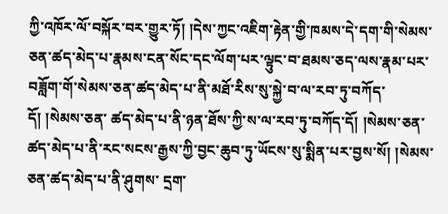ཀྱི་འཁོར་ལོ་བསྐོར་བར་གྱུར་ཏོ། །དེས་ཀྱང་འཇིག་རྟེན་གྱི་ཁམས་དེ་དག་གི་སེམས་ ཅན་ཚད་མེད་པ་རྣམས་ངན་སོང་དང་ལོག་པར་ལྟུང་བ་ཐམས་ཅད་ལས་རྣམ་པར་བཟློག་གོ་སེམས་ཅན་ཚད་མེད་པ་ནི་མཐོ་རིས་སུ་སྐྱེ་བ་ལ་རབ་ཏུ་བཀོད་དོ། །སེམས་ཅན་ ཚད་མེད་པ་ནི་ཉན་ཐོས་ཀྱི་ས་ལ་རབ་ཏུ་བཀོད་དོ། །སེམས་ཅན་ཚད་མེད་པ་ནི་རང་སངས་རྒྱས་ཀྱི་བྱང་ཆུབ་ཏུ་ཡོངས་སུ་སྨིན་པར་བྱས་སོ། །སེམས་ཅན་ཚད་མེད་པ་ནི་ཤུགས་ དྲག་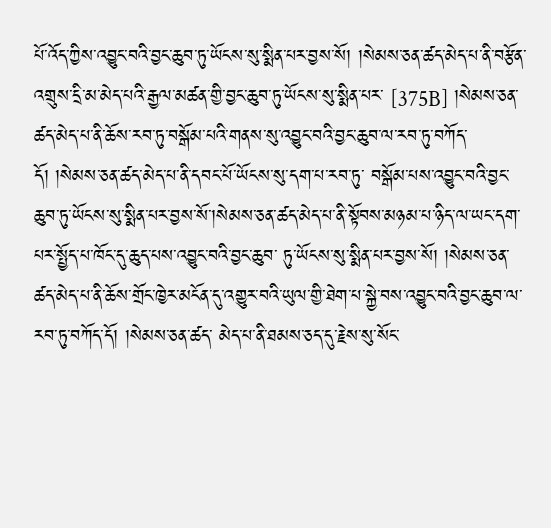པོ་འོད་ཀྱིས་འབྱུང་བའི་བྱང་ཆུབ་ཏུ་ཡོངས་སུ་སྨིན་པར་བྱས་སོ། །སེམས་ཅན་ཚད་མེད་པ་ནི་བརྩོན་འགྲུས་དྲི་མ་མེད་པའི་རྒྱལ་མཚན་གྱི་བྱང་ཆུབ་ཏུ་ཡོངས་སུ་སྨིན་པར་ [375B] །སེམས་ཅན་ཚད་མེད་པ་ནི་ཆོས་རབ་ཏུ་བསྒོམ་པའི་གནས་སུ་འབྱུང་བའི་བྱང་ཆུབ་ལ་རབ་ཏུ་བཀོད་དོ། །སེམས་ཅན་ཚད་མེད་པ་ནི་དབང་པོ་ཡོངས་སུ་དག་པ་རབ་ཏུ་ བསྒོམ་པས་འབྱུང་བའི་བྱང་ཆུབ་ཏུ་ཡོངས་སུ་སྨིན་པར་བྱས་སོ་།སེམས་ཅན་ཚད་མེད་པ་ནི་སྟོབས་མཉམ་པ་ཉིད་ལ་ཡང་དག་པར་སྤྱོད་པ་ཁོང་དུ་ཆུད་པས་འབྱུང་བའི་བྱང་ཆུབ་ ཏུ་ཡོངས་སུ་སྨིན་པར་བྱས་སོ། །སེམས་ཅན་ཚད་མེད་པ་ནི་ཆོས་གྲོང་ཁྱེར་མངོན་དུ་འགྱུར་བའི་ཡུལ་གྱི་ཐེག་པ་སྐྱེ་བས་འབྱུང་བའི་བྱང་ཆུབ་ལ་རབ་ཏུ་བཀོད་དོ། །སེམས་ཅན་ཚད་ མེད་པ་ནི་ཐམས་ཅད་དུ་རྗེས་སུ་སོང་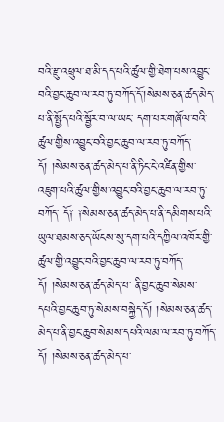བའི་རྫུ་འཕྲུལ་ཐ་མི་དད་པའི་ཚུལ་གྱི་ཐེག་པས་འབྱུང་བའི་བྱང་ཆུབ་ལ་རབ་ཏུ་བཀོད་དོ་།སེམས་ཅན་ཚད་མེད་པ་ནི་སྤྱོད་པའི་སྦྱོར་བ་ལ་ཡང་ དག་པར་གཞོལ་བའི་ཚུལ་གྱིས་འབྱུང་བའི་བྱང་ཆུབ་ལ་རབ་ཏུ་བཀོད་དོ། །སེམས་ཅན་ཚད་མེད་པ་ནི་ཏིང་ངེ་འཛིན་གྱིས་འཇུག་པའི་ཚུལ་གྱིས་འབྱུང་བའི་བྱང་ཆུབ་ལ་རབ་ཏུ་བཀོད་ དོ༑ ༑སེམས་ཅན་ཚད་མེད་པ་ནི་དམིགས་པའི་ཡུལ་ཐམས་ཅད་ཡོངས་སུ་དག་པའི་དཀྱིལ་འཁོར་གྱི་ཚུལ་གྱི་འབྱུང་བའི་བྱང་ཆུབ་ལ་རབ་ཏུ་བཀོད་དོ། །སེམས་ཅན་ཚད་མེད་པ་ ནི་བྱང་ཆུབ་སེམས་དཔའི་བྱང་ཆུབ་ཏུ་སེམས་བསྐྱེད་དོ། །སེམས་ཅན་ཚད་མེད་པ་ནི་བྱང་ཆུབ་སེམས་དཔའི་ལམ་ལ་རབ་ཏུ་བཀོད་དོ། །སེམས་ཅན་ཚད་མེད་པ་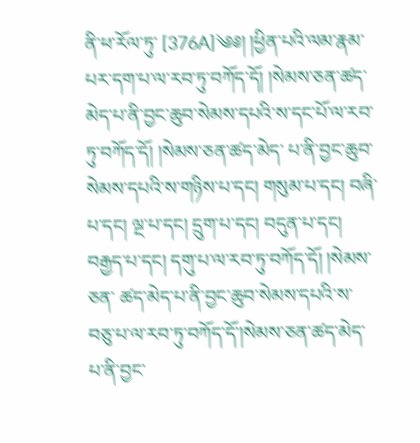ནི་ཕ་རོལ་ཏུ་ [376A]༄༅། །ཕྱིན་པའི་ལམ་རྣམ་པར་དག་པ་ལ་རབ་ཏུ་བཀོད་དོ། །སེམས་ཅན་ཚད་མེད་པ་ནི་བྱང་ཆུབ་སེམས་དཔའི་ས་དང་པོ་ལ་རབ་ཏུ་བཀོད་དོ། །སེམས་ཅན་ཚད་མེད་ པ་ནི་བྱང་ཆུབ་སེམས་དཔའི་ས་གཉིས་པ་དང། གསུམ་པ་དང། བཞི་པ་དང། ལྔ་པ་དང། དྲུག་པ་དང། བདུན་པ་དང། བརྒྱད་པ་དང། དགུ་པ་ལ་རབ་ཏུ་བཀོད་དོ། །སེམས་ཅན་ ཚད་མེད་པ་ནི་བྱང་ཆུབ་སེམས་དཔའི་ས་བཅུ་པ་ལ་རབ་ཏུ་བཀོད་དོ་།སེམས་ཅན་ཚད་མེད་པ་ནི་བྱང་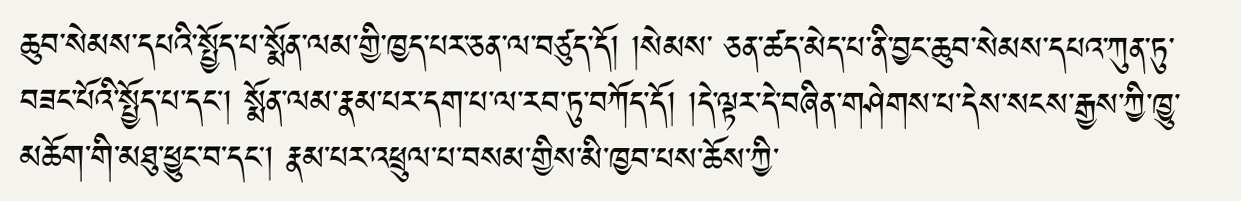ཆུབ་སེམས་དཔའི་སྤྱོད་པ་སྨོན་ལམ་གྱི་ཁྱད་པར་ཅན་ལ་བཙུད་དོ། །སེམས་ ཅན་ཚད་མེད་པ་ནི་བྱང་ཆུབ་སེམས་དཔའ་ཀུན་ཏུ་བཟང་པོའི་སྤྱོད་པ་དང། སྨོན་ལམ་རྣམ་པར་དག་པ་ལ་རབ་ཏུ་བཀོད་དོ། །དེ་ལྟར་དེ་བཞིན་གཤེགས་པ་དེས་སངས་རྒྱས་ཀྱི་ཁྱུ་ མཆོག་གི་མཐུ་ཕྱུང་བ་དང། རྣམ་པར་འཕྲུལ་པ་བསམ་གྱིས་མི་ཁྱབ་པས་ཆོས་ཀྱི་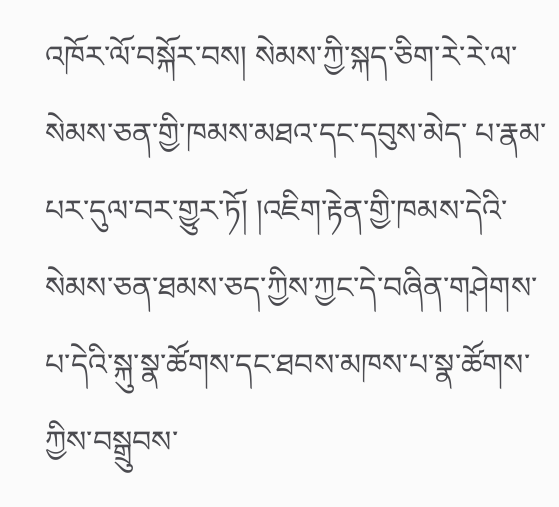འཁོར་ལོ་བསྐོར་བས། སེམས་ཀྱི་སྐད་ཅིག་རེ་རེ་ལ་སེམས་ཅན་གྱི་ཁམས་མཐའ་དང་དབུས་མེད་ པ་རྣམ་པར་དུལ་བར་གྱུར་ཏོ། །འཇིག་རྟེན་གྱི་ཁམས་དེའི་སེམས་ཅན་ཐམས་ཅད་ཀྱིས་ཀྱང་དེ་བཞིན་གཤེགས་པ་དེའི་སྐུ་སྣ་ཚོགས་དང་ཐབས་མཁས་པ་སྣ་ཚོགས་ཀྱིས་བསྒྲུབས་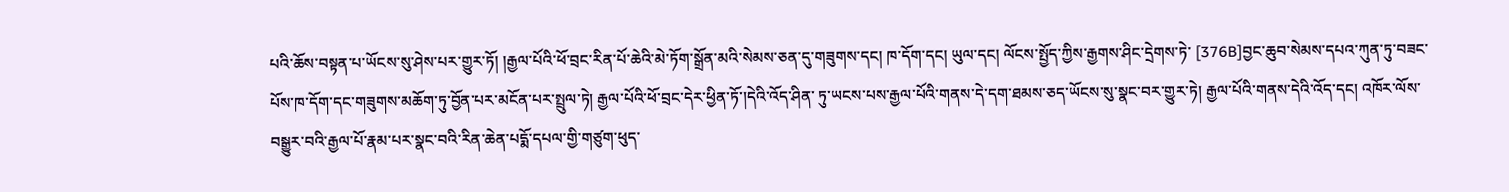པའི་ཆོས་བསྟན་པ་ཡོངས་སུ་ཤེས་པར་གྱུར་ཏོ། །རྒྱལ་པོའི་ཕོ་བྲང་རིན་པོ་ཆེའི་མེ་ཏོག་སྒྲོན་མའི་སེམས་ཅན་དུ་གཟུགས་དང། ཁ་དོག་དང། ཡུལ་དང། ལོངས་སྤྱོད་ཀྱིས་རྒྱགས་ཤིང་དྲེགས་ཏེ་ [376B]བྱང་ཆུབ་སེམས་དཔའ་ཀུན་ཏུ་བཟང་པོས་ཁ་དོག་དང་གཟུགས་མཆོག་ཏུ་བྱོན་པར་མངོན་པར་སྤྲུལ་ཏེ། རྒྱལ་པོའི་ཕོ་བྲང་དེར་ཕྱིན་ཏོ་།དེའི་འོད་ཤིན་ ཏུ་ཡངས་པས་རྒྱལ་པོའི་གནས་དེ་དག་ཐམས་ཅད་ཡོངས་སུ་སྣང་བར་གྱུར་ཏེ། རྒྱལ་པོའི་གནས་དེའི་འོད་དང། འཁོར་ལོས་བསྒྱུར་བའི་རྒྱལ་པོ་རྣམ་པར་སྣང་བའི་རིན་ཆེན་པདྨོ་དཔལ་གྱི་གཙུག་ཕུད་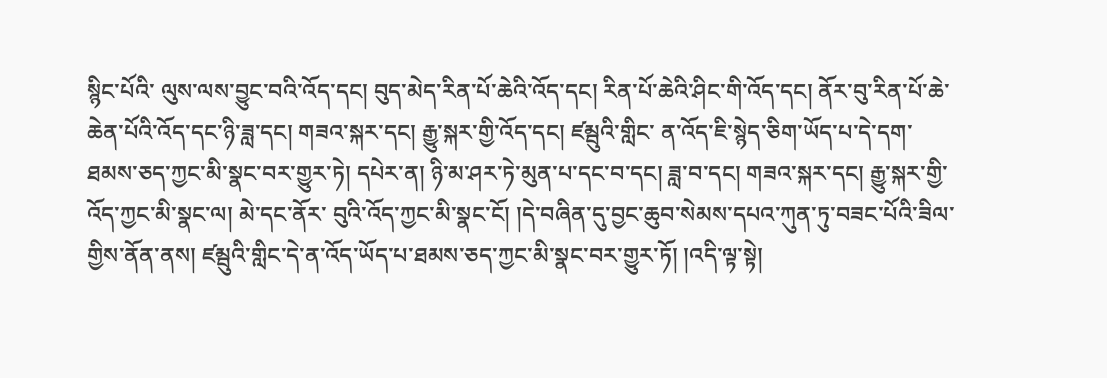སྙིང་པོའི་ ལུས་ལས་བྱུང་བའི་འོད་དང། བུད་མེད་རིན་པོ་ཆེའི་འོད་དང། རིན་པོ་ཆེའི་ཤིང་གི་འོད་དང། ནོར་བུ་རིན་པོ་ཆེ་ཆེན་པོའི་འོད་དང་ཉི་ཟླ་དང། གཟའ་སྐར་དང། རྒྱུ་སྐར་གྱི་འོད་དང། ཛམྦུའི་གླིང་ ན་འོད་ཇི་སྙེད་ཅིག་ཡོད་པ་དེ་དག་ཐམས་ཅད་ཀྱང་མི་སྣང་བར་གྱུར་ཏེ། དཔེར་ན། ཉི་མ་ཤར་ཏེ་མུན་པ་དང་བ་དང། ཟླ་བ་དང། གཟའ་སྐར་དང། རྒྱུ་སྐར་གྱི་འོད་ཀྱང་མི་སྣང་ལ། མེ་དང་ནོར་ བུའི་འོད་ཀྱང་མི་སྣང་ངོ། །དེ་བཞིན་དུ་བྱང་ཆུབ་སེམས་དཔའ་ཀུན་ཏུ་བཟང་པོའི་ཟིལ་གྱིས་ནོན་ནས། ཛམྦུའི་གླིང་དེ་ན་འོད་ཡོད་པ་ཐམས་ཅད་ཀྱང་མི་སྣང་བར་གྱུར་ཏོ། །འདི་ལྟ་སྟེ།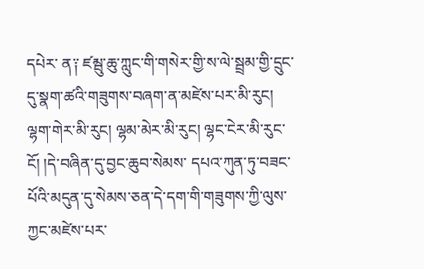དཔེར་ ན༑ ཛམྦུ་ཆུ་ཀླུང་གི་གསེར་གྱི་ས་ལེ་སྦྲམ་གྱི་དྲུང་དུ་སྣག་ཚའི་གཟུགས་བཞག་ན་མཛེས་པར་མི་རུང། ལྷག་གེར་མི་རུང། ལྷམ་མེར་མི་རུང། ལྷང་ངེར་མི་རུང་ངོ། །དེ་བཞིན་དུ་བྱང་ཆུབ་སེམས་ དཔའ་ཀུན་ཏུ་བཟང་པོའི་མདུན་དུ་སེམས་ཅན་དེ་དག་གི་གཟུགས་ཀྱི་ལུས་ཀྱང་མཛེས་པར་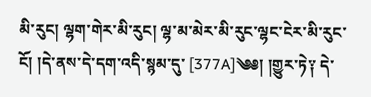མི་རུང། ལྷག་གེར་མི་རུང། ལྷ་མ་མེར་མི་རུང་ལྷང་ངེར་མི་རུང་ངོ། །དེ་ནས་དེ་དག་འདི་སྙམ་དུ་ [377A]༄༅། །གྱུར་ཏེ༑ དེ་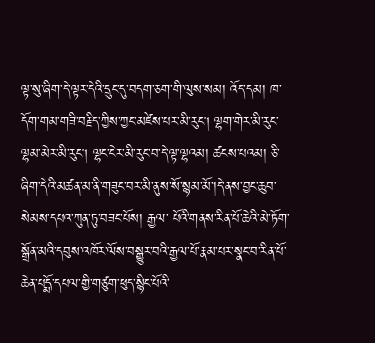ལྟ་སུ་ཞིག་དེ་ལྟར་དེའི་དྲུང་དུ་བདག་ཅག་གི་ལུས་སམ། འོད་དམ། ཁ་དོག་གམ་གཟི་བརྗིད་ཀྱིས་ཀྱང་མཛེས་པར་མི་རུང། ལྷག་གེར་མི་རུང་ ལྷམ་མེར་མི་རུང། ལྷང་ངེར་མི་རུང་བ་དེ་ལྟ་ལྷའམ། ཚངས་པའམ། ཅི་ཞིག་དེའི་མཚན་མ་ནི་གཟུང་བར་མི་ནུས་སོ་སྙམ་མོ་།དེ་ནས་བྱང་ཆུབ་སེམས་དཔའ་ཀུན་ཏུ་བཟང་པོས། རྒྱལ་ པོའི་གནས་རིན་པོ་ཆེའི་མེ་ཏོག་སྒྲོན་མའི་དབུས་འཁོར་ལོས་བསྒྱུར་བའི་རྒྱལ་པོ་རྣམ་པར་སྣང་བ་རིན་པོ་ཆེན་པདྨོ་དཔལ་གྱི་གཙུག་ཕུད་སྙིང་པོའི་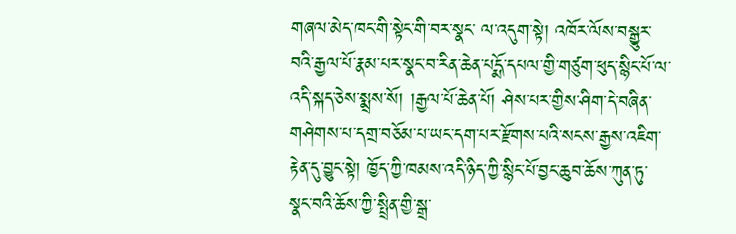གཞལ་མེད་ཁང་གི་སྟེང་གི་བར་སྣང་ ལ་འདུག་སྟེ། འཁོར་ལོས་བསྒྱུར་བའི་རྒྱལ་པོ་རྣམ་པར་སྣང་བ་རིན་ཆེན་པདྨོ་དཔལ་གྱི་གཙུག་ཕུད་སྙིང་པོ་ལ་འདི་སྐད་ཅེས་སྨྲས་སོ། །རྒྱལ་པོ་ཆེན་པོ། ཤེས་པར་གྱིས་ཤིག་དེ་བཞིན་ གཤེགས་པ་དགྲ་བཅོམ་པ་ཡང་དག་པར་རྫོགས་པའི་སངས་རྒྱས་འཇིག་རྟེན་དུ་བྱུང་སྟེ། ཁྱོད་ཀྱི་ཁམས་འདི་ཉིད་ཀྱི་སྙིང་པོ་བྱང་ཆུབ་ཆོས་ཀུན་ཏུ་སྣང་བའི་ཆོས་ཀྱི་སྤྲིན་གྱི་སྒྲ་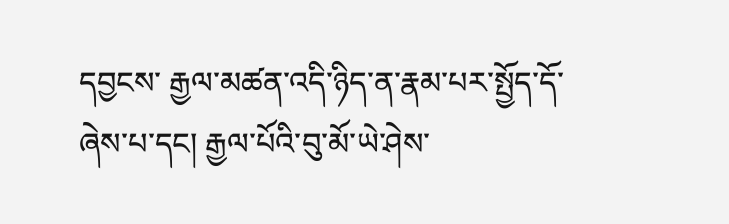དབྱངས་ རྒྱལ་མཚན་འདི་ཉིད་ན་རྣམ་པར་སྤྱོད་དོ་ཞེས་པ་དང། རྒྱལ་པོའི་བུ་མོ་ཡེ་ཤེས་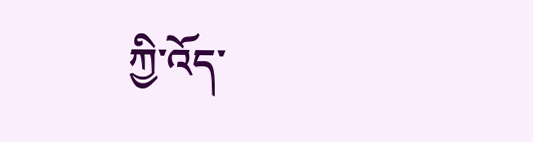ཀྱི་འོད་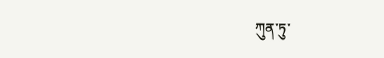ཀུན་ཏུ་